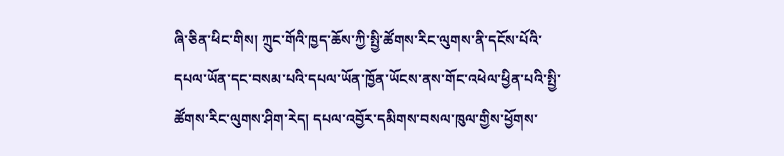ཞི་ཅིན་ཕིང་གིས། ཀྲུང་གོའི་ཁྱད་ཆོས་ཀྱི་སྤྱི་ཚོགས་རིང་ལུགས་ནི་དངོས་པོའི་དཔལ་ཡོན་དང་བསམ་པའི་དཔལ་ཡོན་ཁྱོན་ཡོངས་ནས་གོང་འཕེལ་ཕྱིན་པའི་སྤྱི་ཚོགས་རིང་ལུགས་ཤིག་རེད། དཔལ་འབྱོར་དམིགས་བསལ་ཁུལ་གྱིས་ཕྱོགས་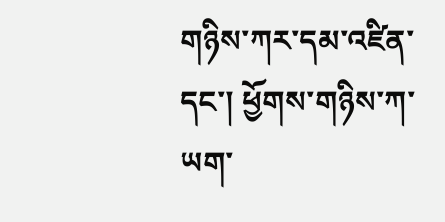གཉིས་ཀར་དམ་འཛིན་དང་། ཕྱོགས་གཉིས་ཀ་ཡག་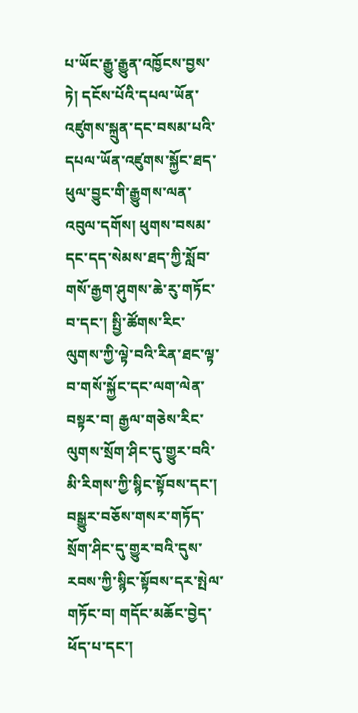པ་ཡོང་རྒྱུ་རྒྱུན་འཁྱོངས་བྱས་ཏེ། དངོས་པོའི་དཔལ་ཡོན་འཛུགས་སྐྲུན་དང་བསམ་པའི་དཔལ་ཡོན་འཛུགས་སྐྱོང་ཐད་ཕུལ་བྱུང་གི་རྒྱུགས་ལན་འབུལ་དགོས། ཕུགས་བསམ་དང་དད་སེམས་ཐད་ཀྱི་སློབ་གསོ་རྒྱག་ཤུགས་ཆེ་རུ་གཏོང་བ་དང་། སྤྱི་ཚོགས་རིང་ལུགས་ཀྱི་ལྟེ་བའི་རིན་ཐང་ལྟ་བ་གསོ་སྐྱོང་དང་ལག་ལེན་བསྟར་བ། རྒྱལ་གཅེས་རིང་ལུགས་སྲོག་ཤིང་དུ་གྱུར་བའི་མི་རིགས་ཀྱི་སྙིང་སྟོབས་དང་། བསྒྱུར་བཅོས་གསར་གཏོད་སྲོག་ཤིང་དུ་གྱུར་བའི་དུས་རབས་ཀྱི་སྙིང་སྟོབས་དར་སྤེལ་གཏོང་བ། གདོང་མཆོང་བྱེད་ཕོད་པ་དང་།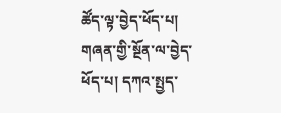ཚོད་ལྟ་བྱེད་ཕོད་པ། གཞན་གྱི་སྔོན་ལ་བྱེད་ཕོད་པ། དཀའ་སྤྱད་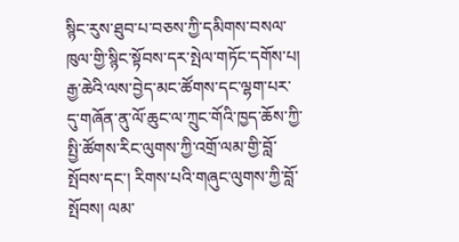སྙིང་རུས་ཐུབ་པ་བཅས་ཀྱི་དམིགས་བསལ་ཁུལ་གྱི་སྙིང་སྟོབས་དར་སྤེལ་གཏོང་དགོས་པ། རྒྱ་ཆེའི་ལས་བྱེད་མང་ཚོགས་དང་ལྷག་པར་དུ་གཞོན་ནུ་ལོ་ཆུང་ལ་ཀྲུང་གོའི་ཁྱད་ཆོས་ཀྱི་སྤྱི་ཚོགས་རིང་ལུགས་ཀྱི་འགྲོ་ལམ་གྱི་བློ་སྤོབས་དང་། རིགས་པའི་གཞུང་ལུགས་ཀྱི་བློ་སྤོབས། ལམ་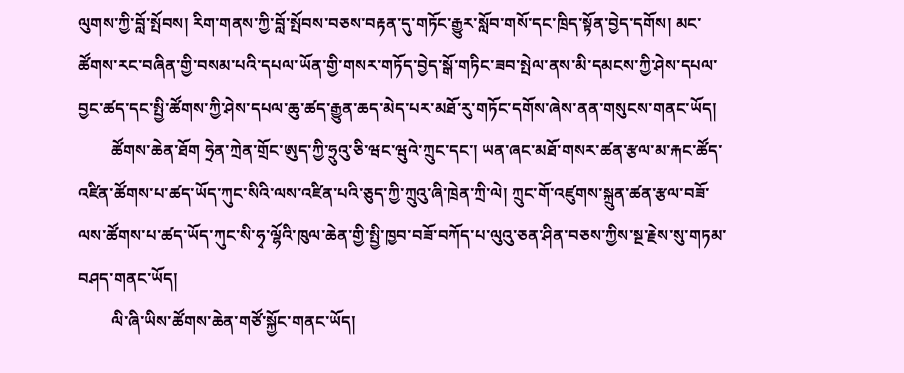ལུགས་ཀྱི་བློ་སྤོབས། རིག་གནས་ཀྱི་བློ་སྤོབས་བཅས་བརྟན་དུ་གཏོང་རྒྱུར་སློབ་གསོ་དང་ཁྲིད་སྟོན་བྱེད་དགོས། མང་ཚོགས་རང་བཞིན་གྱི་བསམ་པའི་དཔལ་ཡོན་གྱི་གསར་གཏོད་བྱེད་སྒོ་གཏིང་ཟབ་སྤེལ་ནས་མི་དམངས་ཀྱི་ཤེས་དཔལ་བྱང་ཚད་དང་སྤྱི་ཚོགས་ཀྱི་ཤེས་དཔལ་ཆུ་ཚད་རྒྱུན་ཆད་མེད་པར་མཐོ་རུ་གཏོང་དགོས་ཞེས་ནན་གསུངས་གནང་ཡོད།
        ཚོགས་ཆེན་ཐོག ཧྲེན་ཀྲེན་གྲོང་ཨུད་ཀྱི་ཧྲུའུ་ཅི་ཝང་ཝུའེ་ཀྲུང་དང་། ཡན་ཞང་མཐོ་གསར་ཚན་རྩལ་མ་རྐང་ཚོད་འཛིན་ཚོགས་པ་ཚད་ཡོད་ཀུང་སིའི་ལས་འཛིན་པའི་ཅུད་ཀྱི་ཀྲུའུ་ཞི་ཁྲེན་ཀྲི་ལེ། ཀྲུང་གོ་འཛུགས་སྐྲུན་ཚན་རྩལ་བཟོ་ལས་ཚོགས་པ་ཚད་ཡོད་ཀུང་སི་ཧྭ་ལྷོའི་ཁུལ་ཆེན་གྱི་སྤྱི་ཁྱབ་བཟོ་བཀོད་པ་ལུའུ་ཅན་ཤིན་བཅས་ཀྱིས་སྔ་རྗེས་སུ་གཏམ་བཤད་གནང་ཡོད།
        ལི་ཞི་ཡིས་ཚོགས་ཆེན་གཙོ་སྐྱོང་གནང་ཡོད།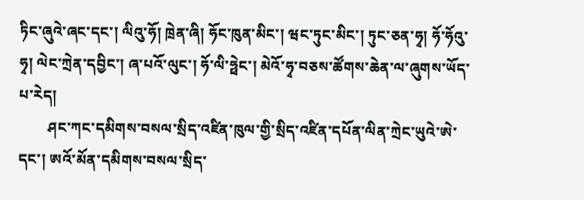ཏིང་ཞུའེ་ཞང་དང་། ལིའུ་ཧོ། ཁྲེན་ཞི། ཧོང་ཁུན་མིང་། ཝང་ཏུང་མིང་། ཏུང་ཅན་ཧྭ། ཧོ་ཧོའུ་ཧྭ། ལེང་ཀྲེན་དབྱིང་། ཞ་པའོ་ལུང་། ཧོ་ལི་ཧྥེང་། མེའོ་ཧྭ་བཅས་ཚོགས་ཆེན་ལ་ཞུགས་ཡོད་པ་རེད།
        ཤང་ཀང་དམིགས་བསལ་སྲིད་འཛིན་ཁུལ་གྱི་སྲིད་འཛིན་དཔོན་ལིན་ཀྲེང་ཡུའེ་ཨེ་དང་། ཨའོ་མོན་དམིགས་བསལ་སྲིད་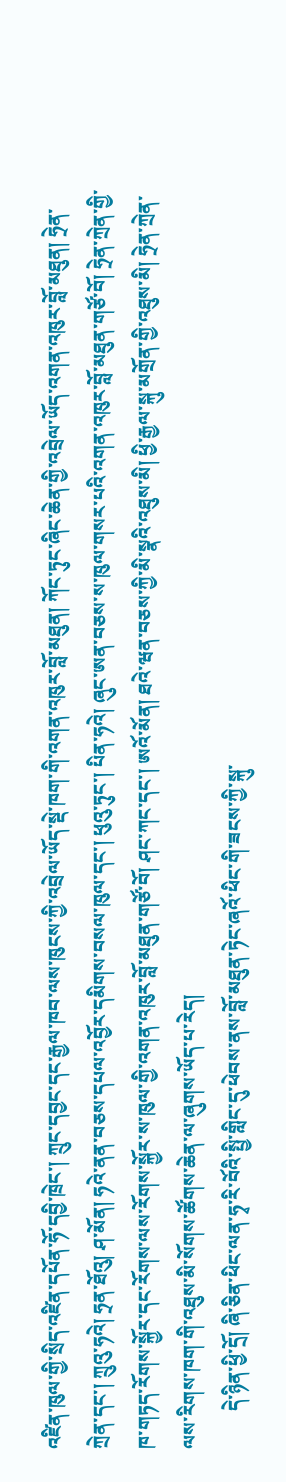འཛིན་ཁུལ་གྱི་སྲིད་འཛིན་དཔོན་ཧོ་དབྱི་ཁྲེང་། ཀྲུང་དབྱང་དང་རྒྱལ་ཁབ་ལས་ཁུངས་ཀྱི་འབྲེལ་ཡོད་སྡེ་ཁག་གི་འགན་འཁུར་བློ་མཐུན། ཀོང་ཏུང་ཞིང་ཆེན་གྱི་འབྲེལ་ཡོད་འགན་འཁུར་བློ་མཐུན། ཧྲེན་ཀྲེན་དང་། ཀྲུའུ་ཧའེ། ཧྲན་ཐོའུ། ཤ་མོན། ཧའེ་ནན་བཅས་དཔལ་འབྱོར་དམིགས་བསལ་ཁུལ་དང་། ཕུའུ་ཏུང་། པིན་ཧའེ། ཞུང་ཨན་བཅས་ས་ཁུལ་གསར་པའི་འགན་འཁུར་བློ་མཐུན་གཙོ་བོ། ཧྲེན་ཀྲེན་གྱི་ཁ་གཏད་རོགས་སྐྱོར་དང་རོགས་ལས་རོགས་སྐྱོར་ས་ཁུལ་གྱི་འགན་འཁུར་བློ་མཐུན་གཙོ་བོ། ཤང་ཀང་དང་། ཨའོ་མོན། ཐའེ་ཝན་བཅས་ཀྱི་མི་སྣའི་འཐུས་མི། ཕྱི་རྒྱལ་སྐུ་མགྲོན་གྱི་འཐུས་མི། ཧྲེན་ཀྲེན་ལས་རིགས་ཁག་གི་འཐུས་མི་སོགས་ཚོགས་ཆེན་ལ་ཞུགས་ཡོད་པ་རེད།
        དེ་ཉིན་ཕྱི་དྲོ། ཞི་ཅིན་ཕིང་ལན་ཧྭ་རི་བོའི་སྤྱི་གླིང་དུ་ཕེབས་ནས་བློ་མཐུན་ཏེང་ཞའོ་ཕིང་གི་ཟངས་ཀྱི་སྐུ་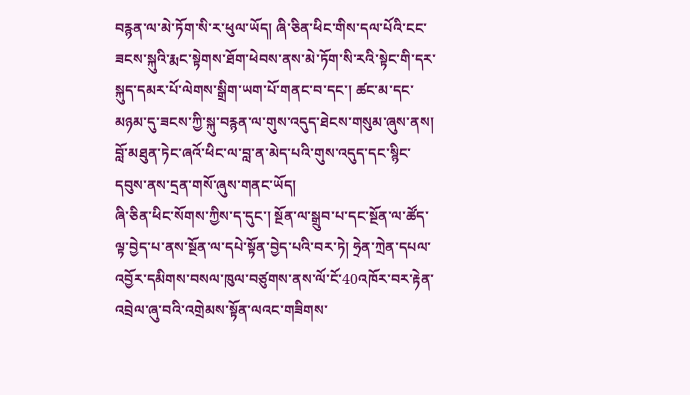བརྙན་ལ་མེ་ཏོག་སི་ར་ཕུལ་ཡོད། ཞི་ཅིན་ཕིང་གིས་དལ་པོའི་ངང་ཟངས་སྐུའི་རྨང་སྟེགས་ཐོག་ཕེབས་ནས་མེ་ཏོག་སི་རའི་སྟེང་གི་དར་སྐུད་དམར་པོ་ལེགས་སྒྲིག་ཡག་པོ་གནང་བ་དང་། ཚང་མ་དང་མཉམ་དུ་ཟངས་ཀྱི་སྐུ་བརྙན་ལ་གུས་འདུད་ཐེངས་གསུམ་ཞུས་ནས། བློ་མཐུན་ཏེང་ཞའོ་ཕིང་ལ་བླ་ན་མེད་པའི་གུས་འདུད་དང་སྙིང་དབུས་ནས་དྲན་གསོ་ཞུས་གནང་ཡོད།
ཞི་ཅིན་ཕིང་སོགས་ཀྱིས་ད་དུང་། སྔོན་ལ་སྒྲུབ་པ་དང་སྔོན་ལ་ཚོད་ལྟ་བྱེད་པ་ནས་སྔོན་ལ་དཔེ་སྟོན་བྱེད་པའི་བར་ཏེ། ཧྲེན་ཀྲེན་དཔལ་འབྱོར་དམིགས་བསལ་ཁུལ་བཙུགས་ནས་ལོ་ངོ་40འཁོར་བར་རྟེན་འབྲེལ་ཞུ་བའི་འགྲེམས་སྟོན་ལའང་གཟིགས་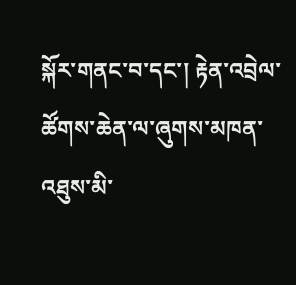སྐོར་གནང་བ་དང་། རྟེན་འབྲེལ་ཚོགས་ཆེན་ལ་ཞུགས་མཁན་འཐུས་མི་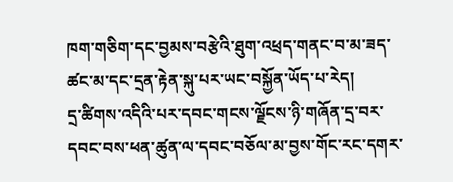ཁག་གཅིག་དང་བྱམས་བརྩེའི་ཐུག་འཕྲད་གནང་བ་མ་ཟད་ཚང་མ་དང་དྲན་རྟེན་སྐུ་པར་ཡང་བསྐྱོན་ཡོད་པ་རེད།
དྲ་ཚིགས་འདིའི་པར་དབང་གངས་ལྗོངས་ཉི་གཞོན་དྲ་བར་དབང་བས་ཕན་ཚུན་ལ་དབང་བཅོལ་མ་བྱས་གོང་རང་དགར་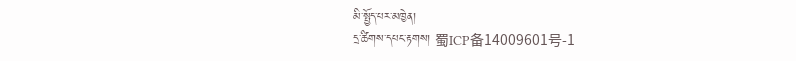མི་སྤྱོད་པར་མཁྱེན།
དྲ་ཚིགས་དཔང་རྟགས། 蜀ICP备14009601号-1